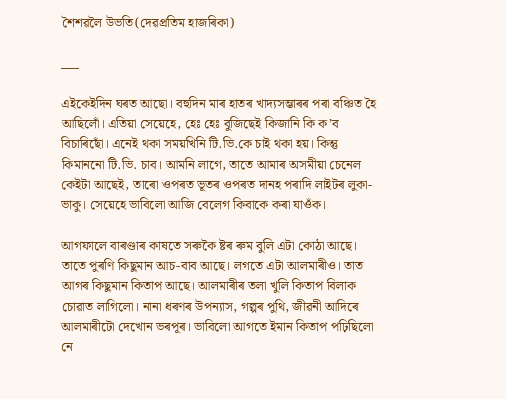শৈশৱলৈ উভতি(দেৱপ্ৰতিম হাজৰিকা)

___

এইকেইদিন ঘৰত আছো। বহুদিন মাৰ হাতৰ খাদ্যসম্ভাৰৰ পৰা বঞ্চিত হৈ আছিলোঁ। এতিয়া সেয়েহে, হেঃ হেঃ বুজিছেই কিজানি কি ক’ব বিচাৰিছোঁ। এনেই থকা সময়খিনি টি.ভি.কে চাই থকা হয়। কিন্তু কিমাননো টি.ভি. চাব। আমনি লাগে, তাতে আমাৰ অসমীয়া চেনেল কেইটা আছেই, তাৰো ওপৰত ভূতৰ ওপৰত দানহ পৰাদি লাইটৰ লুকা-ভাকু। সেয়েহে ভাবিলো আজি বেলেগ কিবাকে কৰা যাওঁক।

আগফালে বাৰণ্ডাৰ কাষতে সৰুকৈ ষ্টৰ ৰুম বুলি এটা কোঠা আছে। তাতে পুৰণি কিছুমান আচ-বাব আছে। লগতে এটা আলমাৰীও। তাত আগৰ কিছুমান কিতাপ আছে। আলমাৰীৰ তলা খুলি কিতাপ বিলাক চোৱাত লাগিলো। নানা ধৰণৰ উপন্যাস, গল্পৰ পুথি, জীৱনী আদিৰে আলমাৰীটো দেখোন ভৰপূৰ। ভাবিলো আগতে ইমান কিতাপ পঢ়িছিলো নে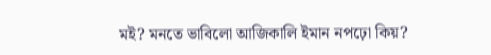মই? মনতে ভাবিলো আজিকালি ইমান নপঢ়ো কিয়?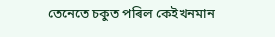তেনেতে চকুত পৰিল কেইখনমান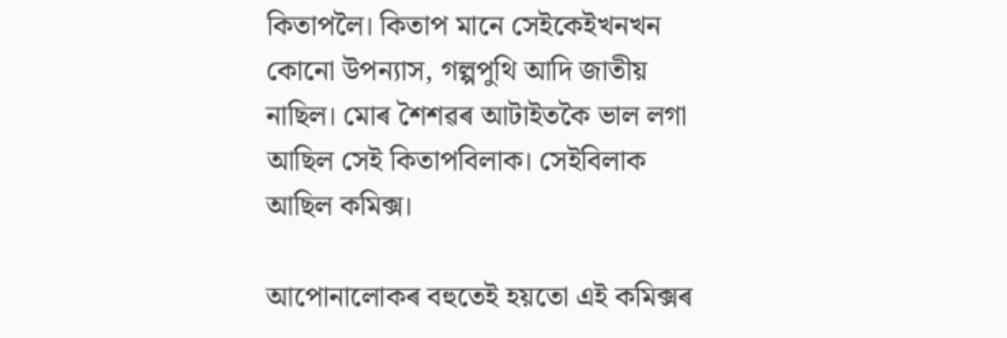কিতাপলৈ। কিতাপ মানে সেইকেইখনখন কোনো উপন্যাস, গল্পপুথি আদি জাতীয় নাছিল। মোৰ শৈশৱৰ আটাইতকৈ ভাল লগা আছিল সেই কিতাপবিলাক। সেইবিলাক আছিল কমিক্স।

আপোনালোকৰ বহুতেই হয়তো এই কমিক্সৰ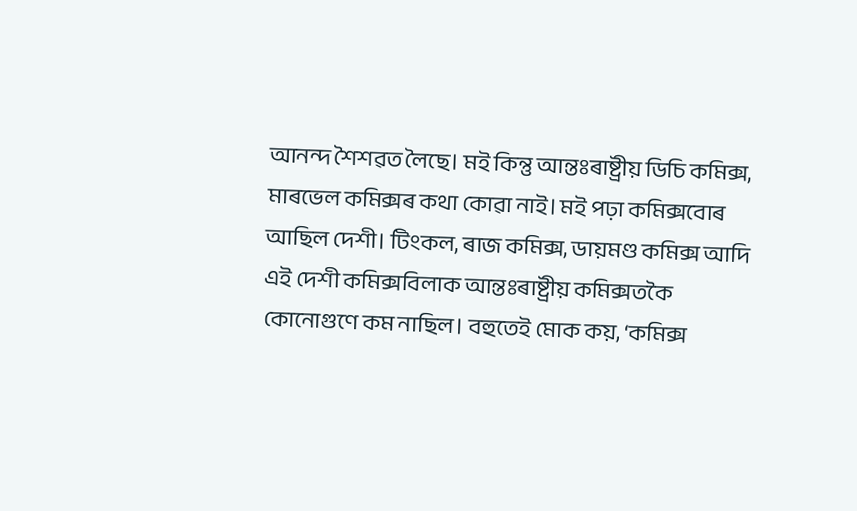আনন্দ শৈশৱত লৈছে। মই কিন্তু আন্তঃৰাষ্ট্ৰীয় ডিচি কমিক্স, মাৰভেল কমিক্সৰ কথা কোৱা নাই। মই পঢ়া কমিক্সবোৰ আছিল দেশী। টিংকল, ৰাজ কমিক্স, ডায়মণ্ড কমিক্স আদি এই দেশী কমিক্সবিলাক আন্তঃৰাষ্ট্ৰীয় কমিক্সতকৈ কোনোগুণে কম নাছিল। বহুতেই মোক কয়, ‘কমিক্স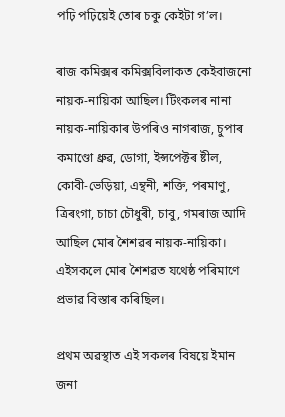পঢ়ি পঢ়িয়েই তোৰ চকু কেইটা গ’ল।

ৰাজ কমিক্সৰ কমিক্সবিলাকত কেইবাজনো নায়ক-নায়িকা আছিল। টিংকলৰ নানা নায়ক-নায়িকাৰ উপৰিও নাগৰাজ, চুপাৰ কমাণ্ডো ধ্ৰুৱ, ডোগা, ইন্সপেক্টৰ ষ্টীল, কোবী-ভেড়িয়া, এন্থনী, শক্তি, পৰমাণু, ত্ৰিৰংগা, চাচা চৌধুৰী, চাবু, গমৰাজ আদি আছিল মোৰ শৈশৱৰ নায়ক-নায়িকা। এইসকলে মোৰ শৈশৱত যথেষ্ঠ পৰিমাণে প্ৰভাৱ বিস্তাৰ কৰিছিল।

প্ৰথম অৱস্থাত এই সকলৰ বিষয়ে ইমান জনা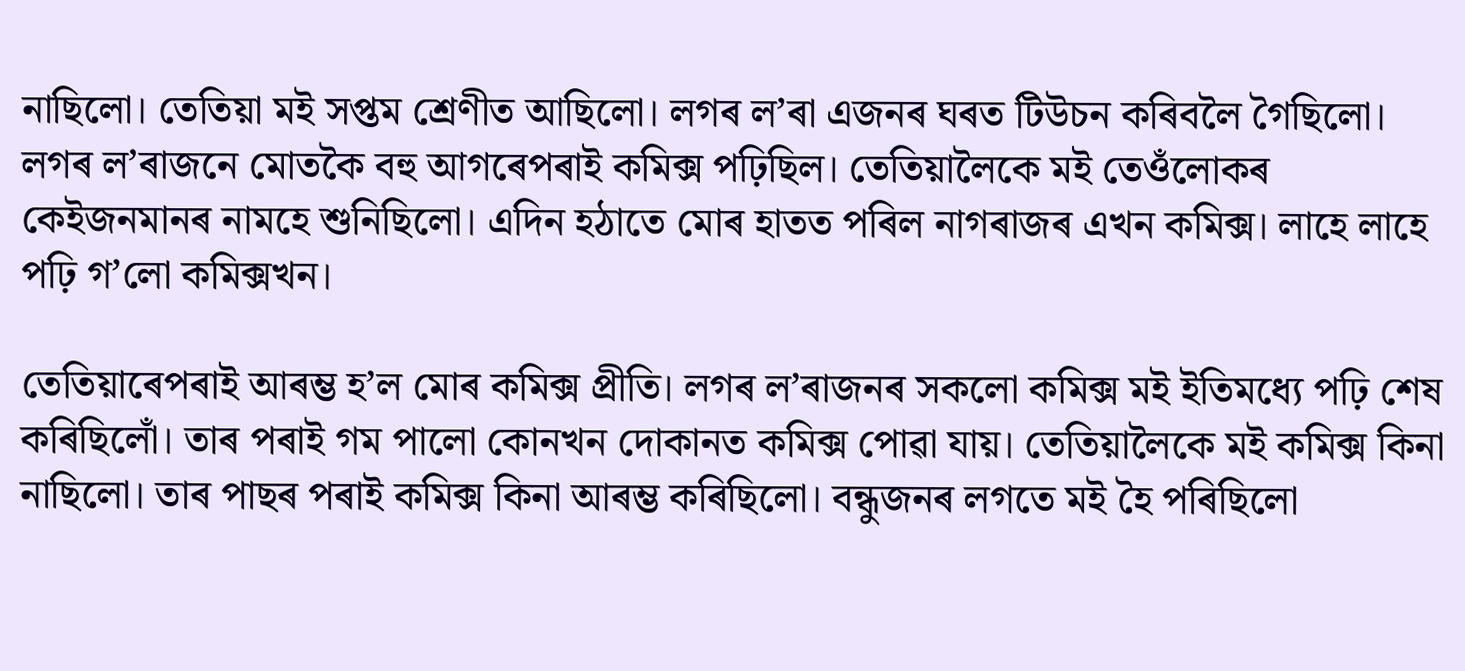নাছিলো। তেতিয়া মই সপ্তম শ্ৰেণীত আছিলো। লগৰ ল’ৰা এজনৰ ঘৰত টিউচন কৰিবলৈ গৈছিলো। লগৰ ল’ৰাজনে মোতকৈ বহু আগৰেপৰাই কমিক্স পঢ়িছিল। তেতিয়ালৈকে মই তেওঁলোকৰ কেইজনমানৰ নামহে শুনিছিলো। এদিন হঠাতে মোৰ হাতত পৰিল নাগৰাজৰ এখন কমিক্স। লাহে লাহে পঢ়ি গ’লো কমিক্সখন।

তেতিয়াৰেপৰাই আৰম্ভ হ’ল মোৰ কমিক্স প্ৰীতি। লগৰ ল’ৰাজনৰ সকলো কমিক্স মই ইতিমধ্যে পঢ়ি শেষ কৰিছিলোঁ। তাৰ পৰাই গম পালো কোনখন দোকানত কমিক্স পোৱা যায়। তেতিয়ালৈকে মই কমিক্স কিনা নাছিলো। তাৰ পাছৰ পৰাই কমিক্স কিনা আৰম্ভ কৰিছিলো। বন্ধুজনৰ লগতে মই হৈ পৰিছিলো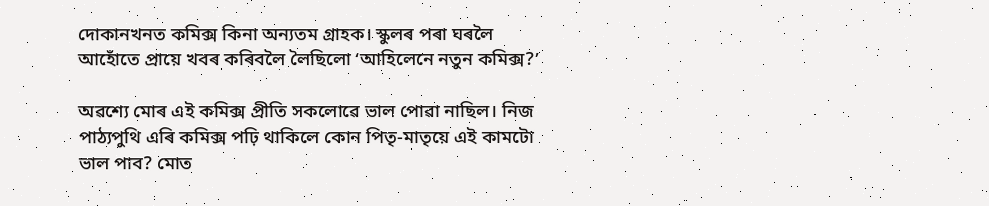দোকানখনত কমিক্স কিনা অন্যতম গ্ৰাহক। স্কুলৰ পৰা ঘৰলৈ আহোঁতে প্ৰায়ে খবৰ কৰিবলৈ লৈছিলো ‘আহিলেনে নতুন কমিক্স?’

অৱশ্যে মোৰ এই কমিক্স প্ৰীতি সকলোৱে ভাল পোৱা নাছিল। নিজ পাঠ্যপুথি এৰি কমিক্স পঢ়ি থাকিলে কোন পিতৃ-মাতৃয়ে এই কামটো ভাল পাব? মোত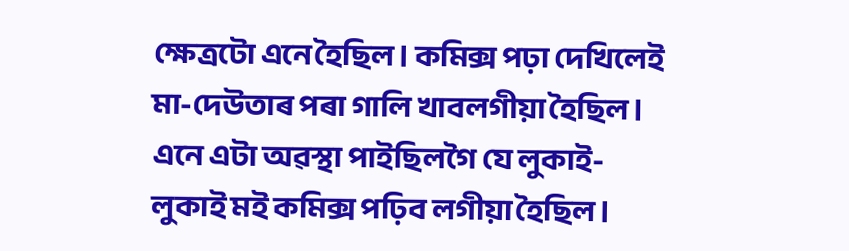ক্ষেত্ৰটো এনে হৈছিল। কমিক্স পঢ়া দেখিলেই মা-দেউতাৰ পৰা গালি খাবলগীয়া হৈছিল। এনে এটা অৱস্থা পাইছিলগৈ যে লুকাই-লুকাই মই কমিক্স পঢ়িব লগীয়া হৈছিল।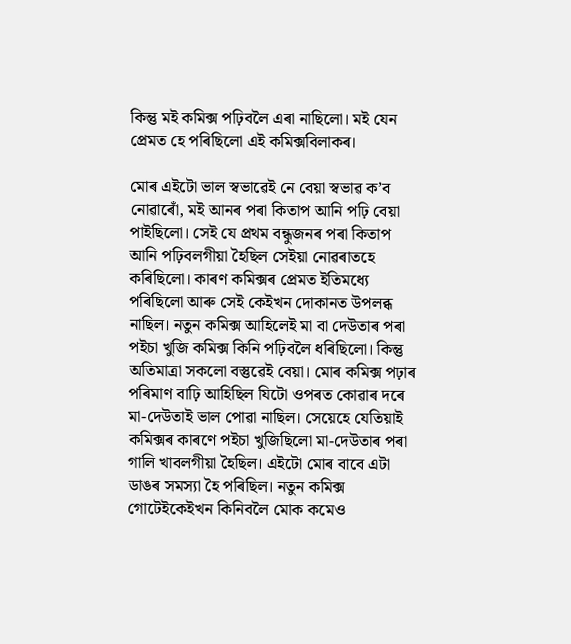কিন্তু মই কমিক্স পঢ়িবলৈ এৰা নাছিলো। মই যেন প্ৰেমত হে পৰিছিলো এই কমিক্সবিলাকৰ।

মোৰ এইটো ভাল স্বভাৱেই নে বেয়া স্বভাৱ ক’ব নোৱাৰোঁ, মই আনৰ পৰা কিতাপ আনি পঢ়ি বেয়া পাইছিলো। সেই যে প্ৰথম বন্ধুজনৰ পৰা কিতাপ আনি পঢ়িবলগীয়া হৈছিল সেইয়া নোৱৰাতহে কৰিছিলো। কাৰণ কমিক্সৰ প্ৰেমত ইতিমধ্যে পৰিছিলো আৰু সেই কেইখন দোকানত উপলব্ধ নাছিল। নতুন কমিক্স আহিলেই মা বা দেউতাৰ পৰা পইচা খুজি কমিক্স কিনি পঢ়িবলৈ ধৰিছিলো। কিন্তু অতিমাত্ৰা সকলো বস্তুৱেই বেয়া। মোৰ কমিক্স পঢ়াৰ পৰিমাণ বাঢ়ি আহিছিল যিটো ওপৰত কোৱাৰ দৰে মা-দেউতাই ভাল পোৱা নাছিল। সেয়েহে যেতিয়াই কমিক্সৰ কাৰণে পইচা খুজিছিলো মা-দেউতাৰ পৰা গালি খাবলগীয়া হৈছিল। এইটো মোৰ বাবে এটা ডাঙৰ সমস্যা হৈ পৰিছিল। নতুন কমিক্স গোটেইকেইখন কিনিবলৈ মোক কমেও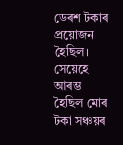ডেৰশ টকাৰ প্ৰয়োজন হৈছিল। সেয়েহে আৰম্ভ হৈছিল মোৰ টকা সঞ্চয়ৰ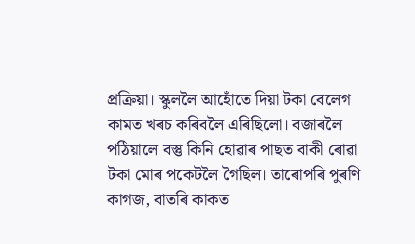প্ৰক্ৰিয়া। স্কুললৈ আহোঁতে দিয়া টকা বেলেগ কামত খৰচ কৰিবলৈ এৰিছিলো। বজাৰলৈ পঠিয়ালে বস্তু কিনি হোৱাৰ পাছত বাকী ৰোৱা টকা মোৰ পকেটলৈ গৈছিল। তাৰোপৰি পুৰণি কাগজ, বাতৰি কাকত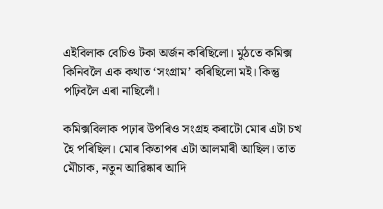এইবিলাক বেচিও টকা অৰ্জন কৰিছিলো। মুঠতে কমিক্স কিনিবলৈ এক কথাত ‘সংগ্ৰাম’ কৰিছিলো মই। কিন্তু পঢ়িবলৈ এৰা নাছিলোঁ।

কমিক্সবিলাক পঢ়াৰ উপৰিও সংগ্ৰহ কৰাটো মোৰ এটা চখ হৈ পৰিছিল। মোৰ কিতাপৰ এটা আলমাৰী আছিল। তাত মৌচাক, নতুন আৱিষ্কাৰ আদি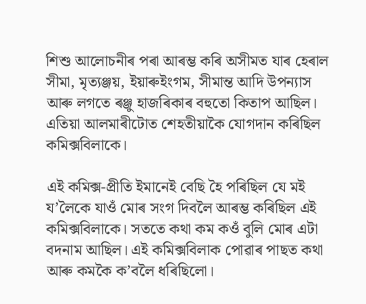শিশু আলোচনীৰ পৰা আৰম্ভ কৰি অসীমত যাৰ হেৰাল সীমা, মৃত্যঞ্জয়, ইয়াৰুইংগম, সীমান্ত আদি উপন্যাস আৰু লগতে ৰঞ্জু হাজৰিকাৰ বহুতো কিতাপ আছিল। এতিয়া আলমাৰীটোত শেহতীয়াকৈ যোগদান কৰিছিল কমিক্সবিলাকে।

এই কমিক্স-প্ৰীতি ইমানেই বেছি হৈ পৰিছিল যে মই য’লৈকে যাওঁ মোৰ সংগ দিবলৈ আৰম্ভ কৰিছিল এই কমিক্সবিলাকে। সততে কথা কম কওঁ বুলি মোৰ এটা বদনাম আছিল। এই কমিক্সবিলাক পোৱাৰ পাছত কথা আৰু কমকৈ ক’বলৈ ধৰিছিলো।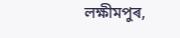লক্ষীমপুৰ,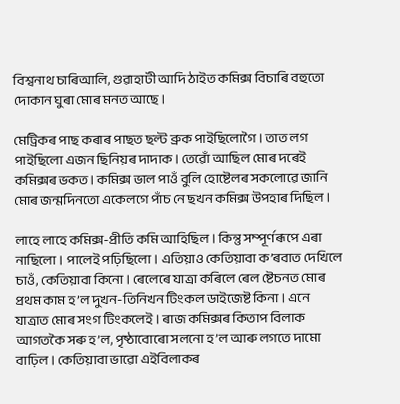বিশ্বনাথ চাৰিআলি, গুৱাহাটী আদি ঠাইত কমিক্স বিচাৰি বহুতো দোকান ঘুৰা মোৰ মনত আছে।

মেট্ৰিকৰ পাছ কৰাৰ পাছত ছল্ট ব্ৰুক পাইছিলোগৈ। তাত লগ পাইছিলো এজন ছিনিয়ৰ দাদাক। তেৱোঁ আছিল মোৰ দৰেই কমিক্সৰ ভকত। কমিক্স ভাল পাওঁ বুলি হোষ্টেলৰ সকলোৱে জানি মোৰ জন্মদিনতো একেলগে পাঁচ নে ছখন কমিক্স উপহাৰ দিছিল।

লাহে লাহে কমিক্স-প্ৰীতি কমি আহিছিল। কিন্তু সম্পূৰ্ণৰূপে এৰা নাছিলো। পালেই পঢ়িছিলো। এতিয়াও কেতিয়াবা ক’ৰবাত দেখিলে চাওঁ, কেতিয়াবা কিনো। ৰেলেৰে যাত্ৰা কৰিলে ৰেল ষ্টেচনত মোৰ প্ৰথম কাম হ’ল দুখন-তিনিখন টিংকল ডাইজেষ্ট কিনা। এনে যাত্ৰাত মোৰ সংগ টিংকলেই। ৰাজ কমিক্সৰ কিতাপ বিলাক আগতকৈ সৰু হ’ল, পৃষ্ঠাবোৰো সলনো হ’ল আৰু লগতে দামো বাঢ়িল। কেতিয়াবা ভাৱো এইবিলাকৰ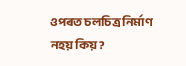ওপৰত চলচিত্ৰ নিৰ্মাণ নহয় কিয়?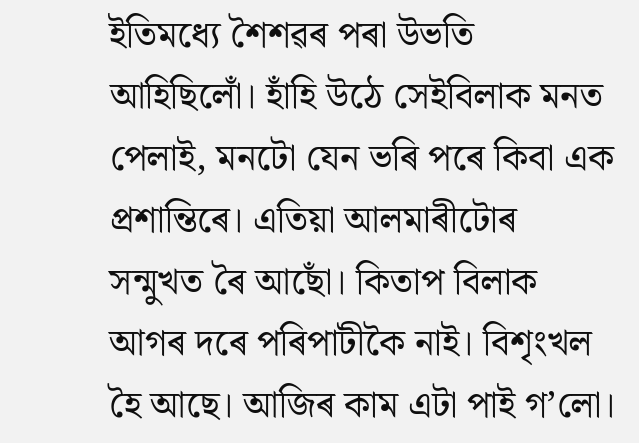ইতিমধ্যে শৈশৱৰ পৰা উভতি আহিছিলোঁ। হাঁহি উঠে সেইবিলাক মনত পেলাই, মনটো যেন ভৰি পৰে কিবা এক প্ৰশান্তিৰে। এতিয়া আলমাৰীটোৰ সন্মুখত ৰৈ আছোঁ। কিতাপ বিলাক আগৰ দৰে পৰিপাটীকৈ নাই। বিশৃংখল হৈ আছে। আজিৰ কাম এটা পাই গ’লো।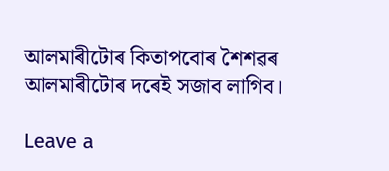আলমাৰীটোৰ কিতাপবোৰ শৈশৱৰ আলমাৰীটোৰ দৰেই সজাব লাগিব।

Leave a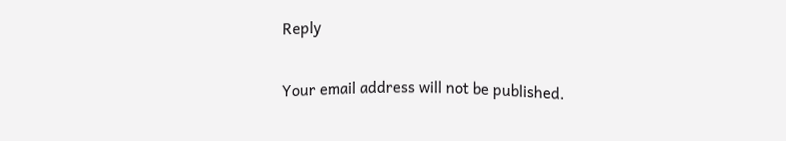Reply

Your email address will not be published.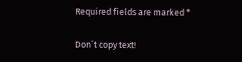Required fields are marked *

Don`t copy text!